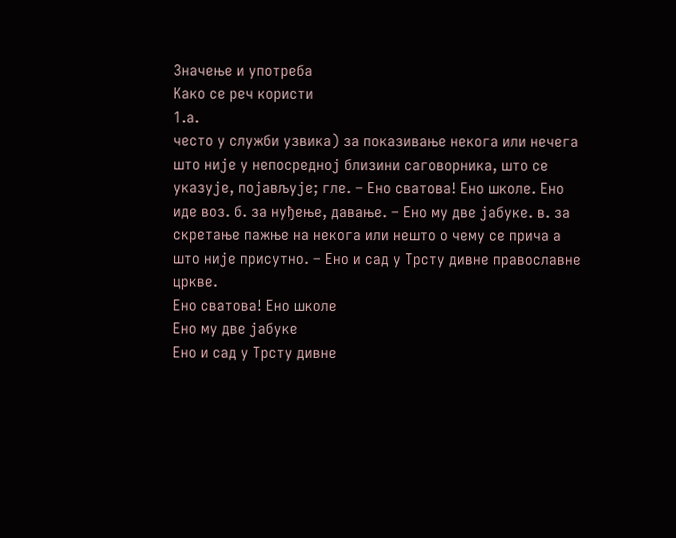Значење и употреба
Како се реч користи
1.а.
често у служби узвика) за показивање некога или нечега што није у непосредној близини саговорника, што се указује, појављује; гле. – Ено сватова! Ено школе. Ено иде воз. б. за нуђење, давање. – Ено му две јабуке. в. за скретање пажње на некога или нешто о чему се прича а што није присутно. – Ено и сад у Трсту дивне православне цркве.
Ено сватова! Ено школе
Ено му две јабуке
Ено и сад у Трсту дивне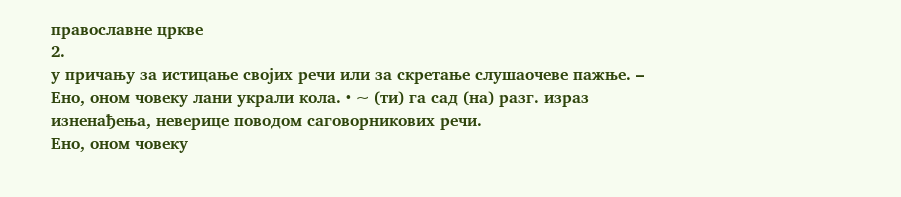православне цркве
2.
у причању за истицање својих речи или за скретање слушаочеве пажње. – Ено, оном човеку лани украли кола. • ~ (ти) га сад (на) разг. израз изненађења, неверице поводом саговорникових речи.
Ено, оном човеку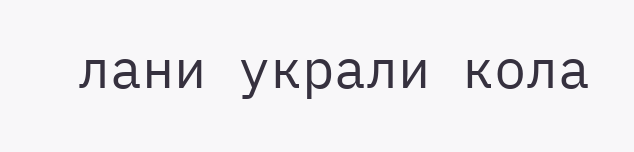лани украли кола